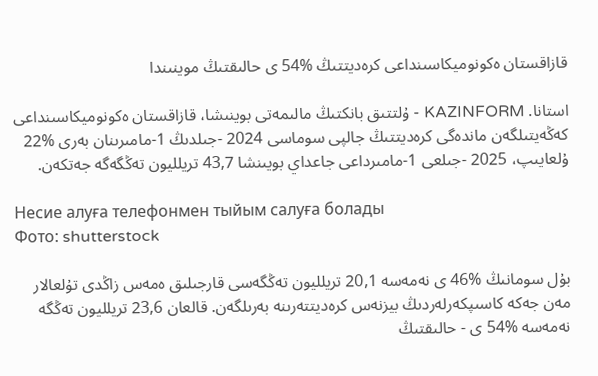قازاقستان ەكونوميكاسىنداعى كرەديتتىڭ %54 ى حالىقتىڭ موينىندا

استانا. KAZINFORM - ۇلتتىق بانكتىڭ مالىمەتى بوينىشا، قازاقستان ەكونوميكاسىنداعى كەڭەيتىلگەن ماندەگى كرەديتتىڭ جالپى سوماسى 2024 -جىلدىڭ 1-مامىرىنان بەرى %22 ۇلعايىپ، 2025 -جىلعى 1-مامىرداعى جاعداي بويىنشا 43,7 تريلليون تەڭگەگە جەتكەن.

Несие алуға телефонмен тыйым салуға болады
Фото: shutterstock

بۇل سومانىڭ %46 ى نەمەسە 20,1 تريلليون تەڭگەسى قارجىلىق ەمەس زاڭدى تۇلعالار مەن جەكە كاسىپكەرلەردىڭ بيزنەس كرەديتتەرىنە بەرىلگەن. قالعان 23,6 تريلليون تەڭگە نەمەسە %54 ى - حالىقتىڭ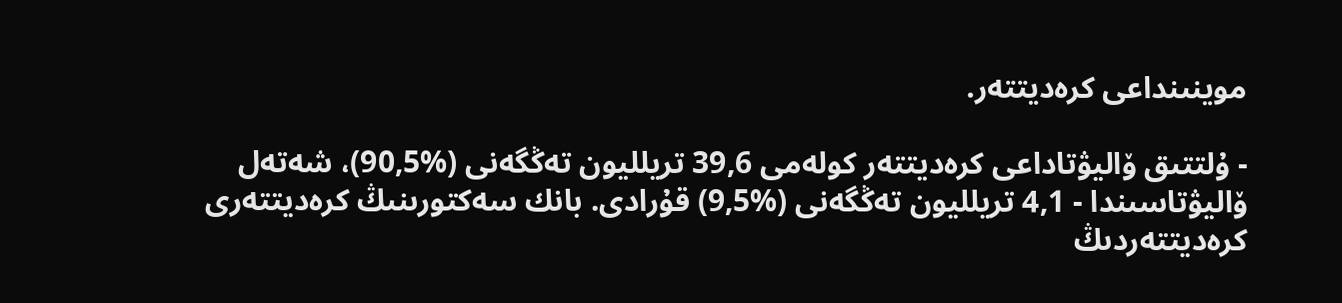موينىنداعى كرەديتتەر.

- ۇلتتىق ۆاليۋتاداعى كرەديتتەر كولەمى 39,6 تريلليون تەڭگەنى (%90,5)، شەتەل ۆاليۋتاسىندا - 4,1 تريلليون تەڭگەنى (%9,5) قۇرادى. بانك سەكتورىنىڭ كرەديتتەرى كرەديتتەردىڭ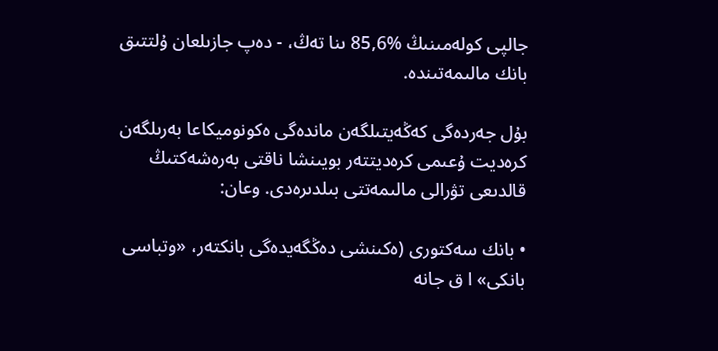جالپى كولەمىنىڭ %85,6 ىنا تەڭ، - دەپ جازىلعان ۇلتتىق بانك مالىمەتىندە.

بۇل جەردەگى كەڭەيتىلگەن ماندەگى ەكونوميكاعا بەرىلگەن كرەديت ۇعىمى كرەديتتەر بويىنشا ناقتى بەرەشەكتىڭ قالدىعى تۋرالى مالىمەتتى بىلدىرەدى. وعان:

• بانك سەكتورى (ەكىنشى دەڭگەيدەگى بانكتەر، «وتباسى بانكى» ا ق جانە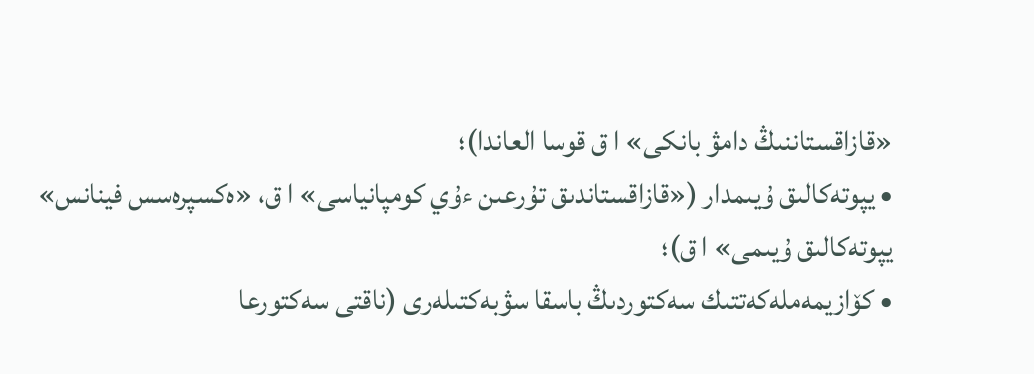«قازاقستاننىڭ دامۋ بانكى» ا ق قوسا العاندا)؛
• يپوتەكالىق ۇيىمدار («قازاقستاندىق تۇرعىن ءۇي كومپانياسى» ا ق، «ەكسپرەسس فينانس» يپوتەكالىق ۇيىمى» ا ق)؛
• كۆازيمەملەكەتتىك سەكتوردىڭ باسقا سۋبەكتىلەرى (ناقتى سەكتورعا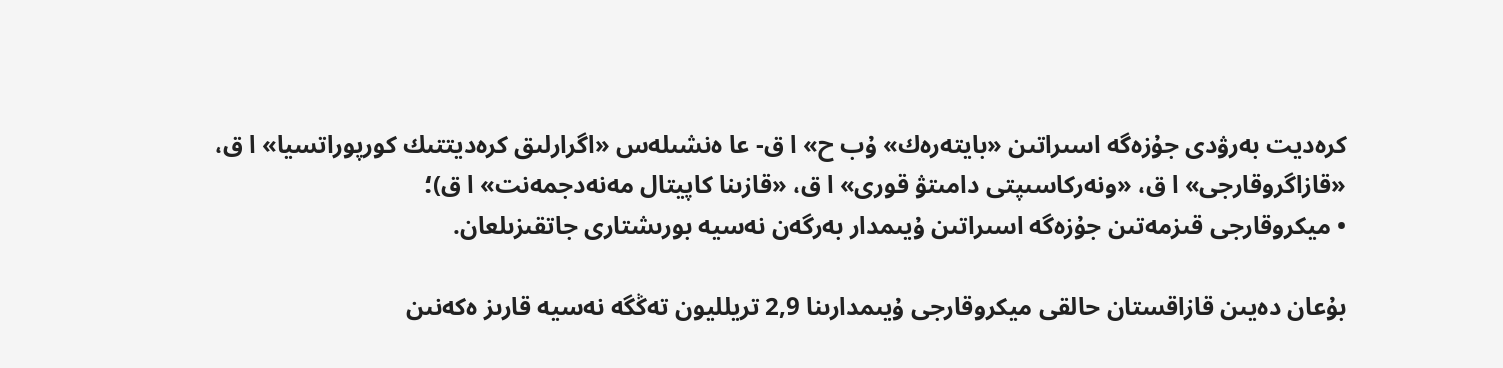كرەديت بەرۋدى جۇزەگە اسىراتىن «بايتەرەك» ۇب ح» ا ق- عا ەنشىلەس «اگرارلىق كرەديتتىك كورپوراتسيا» ا ق، «قازاگروقارجى» ا ق، «ونەركاسىپتى دامىتۋ قورى» ا ق، «قازىنا كاپيتال مەنەدجمەنت» ا ق)؛
• ميكروقارجى قىزمەتىن جۇزەگە اسىراتىن ۇيىمدار بەرگەن نەسيە بورىشتارى جاتقىزىلعان.

بۇعان دەيىن قازاقستان حالقى ميكروقارجى ۇيىمدارىنا 2,9 تريلليون تەڭگە نەسيە قارىز ەكەنىن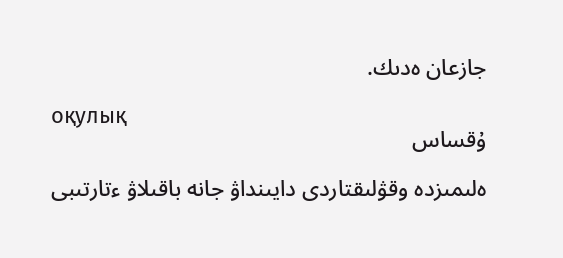جازعان ەدىك.

оқулық
ۇقساس

ەلىمىزدە وقۋلىقتاردى دايىنداۋ جانە باقىلاۋ ءتارتىبى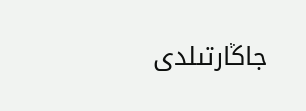جاڭارتىلدى